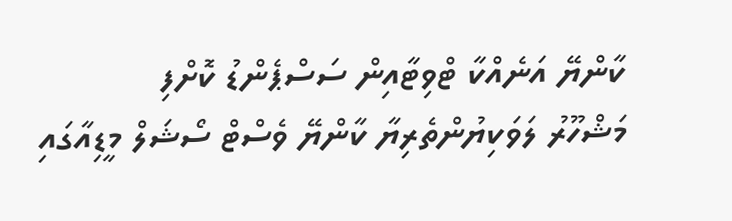ކާންޔޭ އަނެއްކާ ޓްވިޓާއިން ސަސްޕެންޑު ކޮށްފި
މަޝްހޫރު ލަވަކިޔުންތެރިޔާ ކާންޔޭ ވެސްޓް ސޯޝަލް މީޑިއާގައި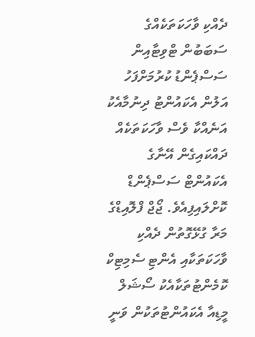ދެއްކި ވާހަކަތަކެއްގެ ސަބަބުން ޓްވިޓާއިން ސަސްޕެންޑު ކުރުމަށްފަހު އަލުން އެކައުންޓު ދިނުމާއެކު އަނެއްކާ ވެސް ވާހަކަތަކެއް ދައްކައިގެން އޭނާގެ އެކައުންޓް ސަސްޕެންޑް ކޮށްލައިފިއެވެ. ޖޯޖް ފްލޮއިޑްގެ މަރާ ގުޅޭގޮތުން ދެއްކި ވާހަކަތަކާއި އެންޓި ސެމިޓިކް ކޮމެންޓުތަކާއެކު ސޯޝަލް މީޑިއާ އެކައުންޓުތަކުން ވަނީ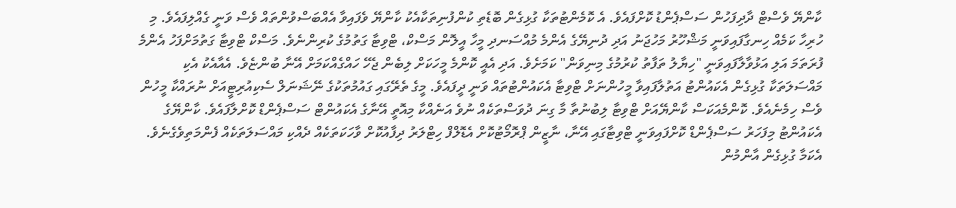ކާންޔޭ ވެސްޓް ދާދިފަހުން ސަސްޕެންޑު ކޮށްފައެވެ. އެ ކޮމެންޓުތަކާ ގުޅިގެން ބޮޑެތި ކުންފުނިތަކާއެކު ކާންޔޭ ވެފައިވާ އެއްބަސްވުންތައް ވެސް ވަނީ ގެއްލިފައެވެ. މި ހުރިހާ ކަމެއް ހިނގާފައިވަނީ މަޝްހޫރު މަހުޖަނު އަދި ދުނިޔޭގެ އެންމެ މުއްސަނދި މީހާ އީލޮން މަސްކް، ޓްވިޓާ ގަތުމުގެ ކުރިންނެވެ. މަސްކް ޓްވިޓާ ގަތުމަށްފަހު އެންމެ ފުރަތަމަ އަލި އަޅުވާލާފައިވަނީ "ހިޔާލު ތަފާތު ކުރުމުގެ މިނިވަން" ކަމަށެވެ. އަދި އެއީ ކޮންމެ މީހަކަށް ލިބެން ޖެހޭ ހައްގެއްކަމަށް އޭނާ ބުންޏެވެ. އެއާއެކު އެކި މައްސަލަތަކާ ގުޅިގެން އެކައުންޓު އަތުލާފައިވާ މީހުންނަށް ޓްވިޓާ އެކައުންޓުތައް ވަނީ ދީފައެވެ. މީގެ ތެރޭގައި ގައުމުތަކުގެ ނޭޝަނަލް ސެކިއުރިޓީއަށް ނުރައްކާ މީހުން ވެސް ހިމެނެއެވެ. ކޮންމެއަކަސް ކާންޔޭއަށް ޓްވިޓާ ލިބުނުތާ މާ ގިނަ ދުވަސްތަކެއް ނުވެ އަނެއްކާ މިއޮތީ އޭނާގެ އެކައުންޓް ސަސްޕެންޑް ކޮށްލާފައެވެ. ކާންޔޭގެ އެކައުންޓު މިފަހަރު ސަސްޕެންޑް ކޮށްފައިވަނީ ޓްވިޓާގައި އޭނާ، ނާޒީން ޕްރޮމޯޓުކޮށް އެޑޮލްފް ހިޓްލަރު ދިފާއުކޮށް ވާހަކަތަކެއް ދެއްކި މައްސަލަތަކެއް ފެންމަތިވެގެނެވެ. އެކަމާ ގުޅިގެން އާންމުން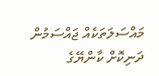މައްސަލަތަކެއް ޖައްސަމުން ދަނިކޮށް ކާންޔޭގެ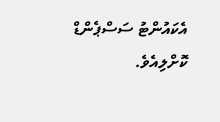އެކައުންޓު ސަސްޕެންޑް ކޮށްލިއެވެ.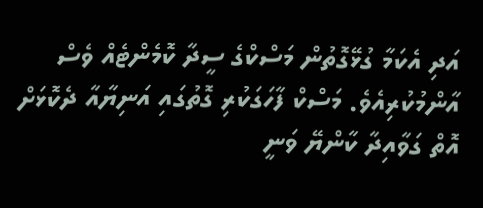އަދި އެކަމާ ގުޅޭގޮތުން މަސްކްގެ ސީދާ ކޮމެންޓެއް ވެސް އާންމުކުރިއެވެ. މަސްކް ފާހަގަކުރި ގޮތުގައި އަނިޔާއާ ދެކޮޅަށް އޮތް ގަވާއިދާ ކާންޔޭ ވަނީ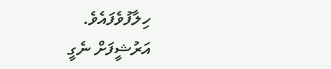ހިލާފުވެފައެވެ.
އަރުޝީފަށް ނެގީ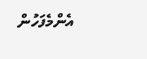އެންމެފަހުން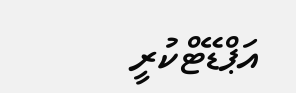އަޕްޑޭޓްކުރީ